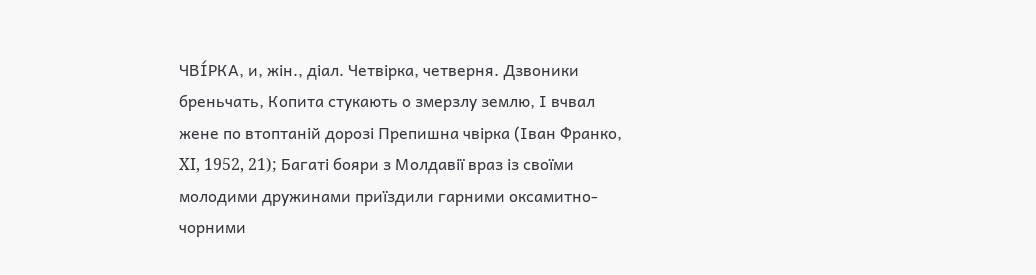ЧВІ́РКА, и, жін., діал. Четвірка, четверня. Дзвоники бреньчать, Копита стукають о змерзлу землю, І вчвал жене по втоптаній дорозі Препишна чвірка (Іван Франко, XI, 1952, 21); Багаті бояри з Молдавії враз із своїми молодими дружинами приїздили гарними оксамитно-чорними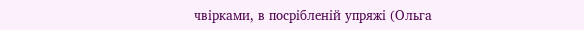чвірками, в посрібленій упряжі (Ольга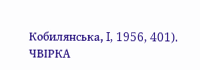Кобилянська, I, 1956, 401).
ЧВІРКА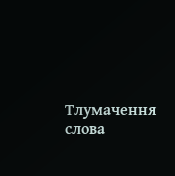Тлумачення слова